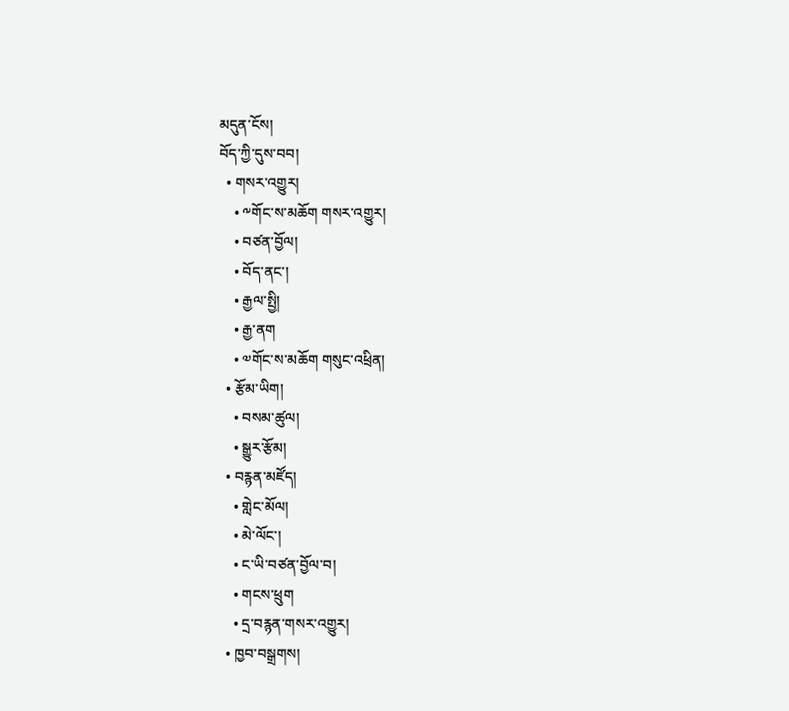མདུན་ངོས།
བོད་ཀྱི་དུས་བབ།
  • གསར་འགྱུར།
    • ༸གོང་ས་མཆོག གསར་འགྱུར།
    • བཙན་བྱོལ།
    • བོད་ནང་།
    • རྒྱལ་སྤྱི།
    • རྒྱ་ནག
    • ༧གོང་ས་མཆོག གསུང་འཕྲིན།
  • རྩོམ་ཡིག།
    • བསམ་ཚུལ།
    • སྒྱུར་རྩོམ།
  • བརྙན་མཛོད།
    • གླེང་མོལ།
    • མེ་ལོང་།
    • ང་ཡི་བཙན་བྱོལ་བ།
    • གངས་ཕྲུག
    • དྲ་བརྙན་གསར་འགྱུར།
  • ཁྱབ་བསྒྲགས།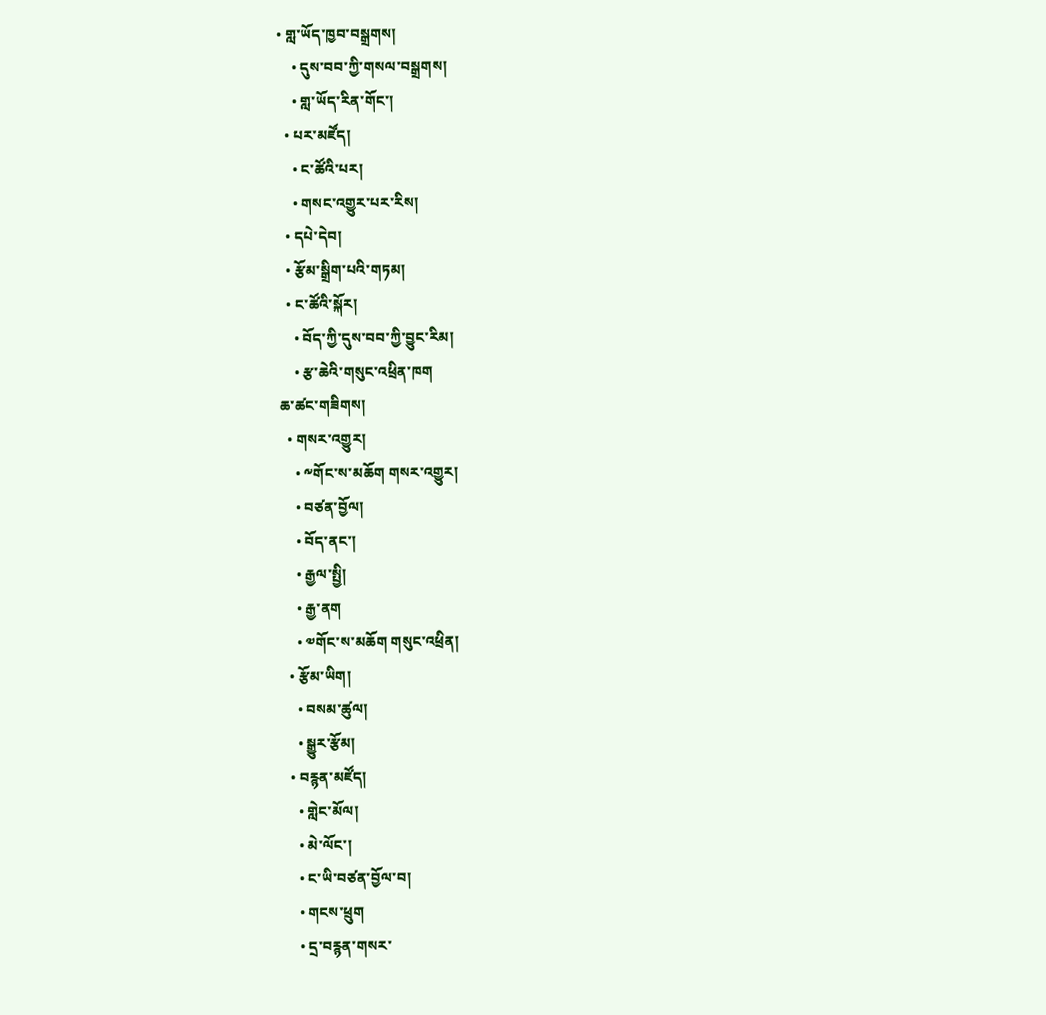• གླ་ཡོད་ཁྱབ་བསྒྲགས།
    • དུས་བབ་ཀྱི་གསལ་བསྒྲགས།
    • གླ་ཡོད་རིན་གོང་།
  • པར་མཛོད།
    • ང་ཚོའི་པར།
    • གསང་འགྱུར་པར་རིས།
  • དཔེ་དེབ།
  • རྩོམ་སྒྲིག་པའི་གཏམ།
  • ང་ཚོའི་སྐོར།
    • བོད་ཀྱི་དུས་བབ་ཀྱི་བྱུང་རིམ།
    • རྩ་ཆེའི་གསུང་འཕྲིན་ཁག
ཆ་ཚང་གཟིགས།
  • གསར་འགྱུར།
    • ༸གོང་ས་མཆོག གསར་འགྱུར།
    • བཙན་བྱོལ།
    • བོད་ནང་།
    • རྒྱལ་སྤྱི།
    • རྒྱ་ནག
    • ༧གོང་ས་མཆོག གསུང་འཕྲིན།
  • རྩོམ་ཡིག།
    • བསམ་ཚུལ།
    • སྒྱུར་རྩོམ།
  • བརྙན་མཛོད།
    • གླེང་མོལ།
    • མེ་ལོང་།
    • ང་ཡི་བཙན་བྱོལ་བ།
    • གངས་ཕྲུག
    • དྲ་བརྙན་གསར་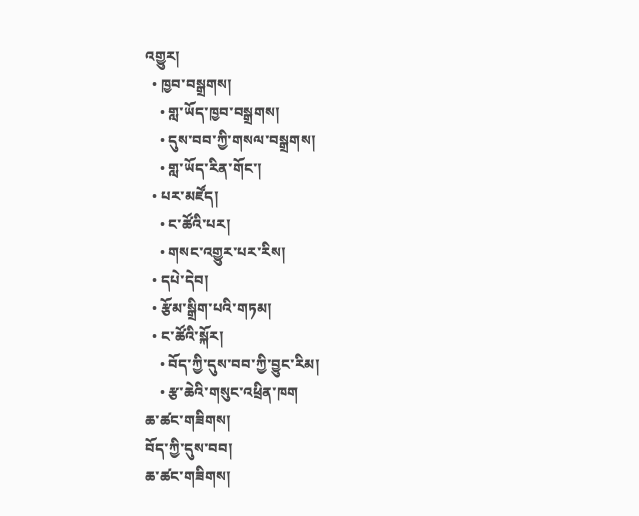འགྱུར།
  • ཁྱབ་བསྒྲགས།
    • གླ་ཡོད་ཁྱབ་བསྒྲགས།
    • དུས་བབ་ཀྱི་གསལ་བསྒྲགས།
    • གླ་ཡོད་རིན་གོང་།
  • པར་མཛོད།
    • ང་ཚོའི་པར།
    • གསང་འགྱུར་པར་རིས།
  • དཔེ་དེབ།
  • རྩོམ་སྒྲིག་པའི་གཏམ།
  • ང་ཚོའི་སྐོར།
    • བོད་ཀྱི་དུས་བབ་ཀྱི་བྱུང་རིམ།
    • རྩ་ཆེའི་གསུང་འཕྲིན་ཁག
ཆ་ཚང་གཟིགས།
བོད་ཀྱི་དུས་བབ།
ཆ་ཚང་གཟིགས།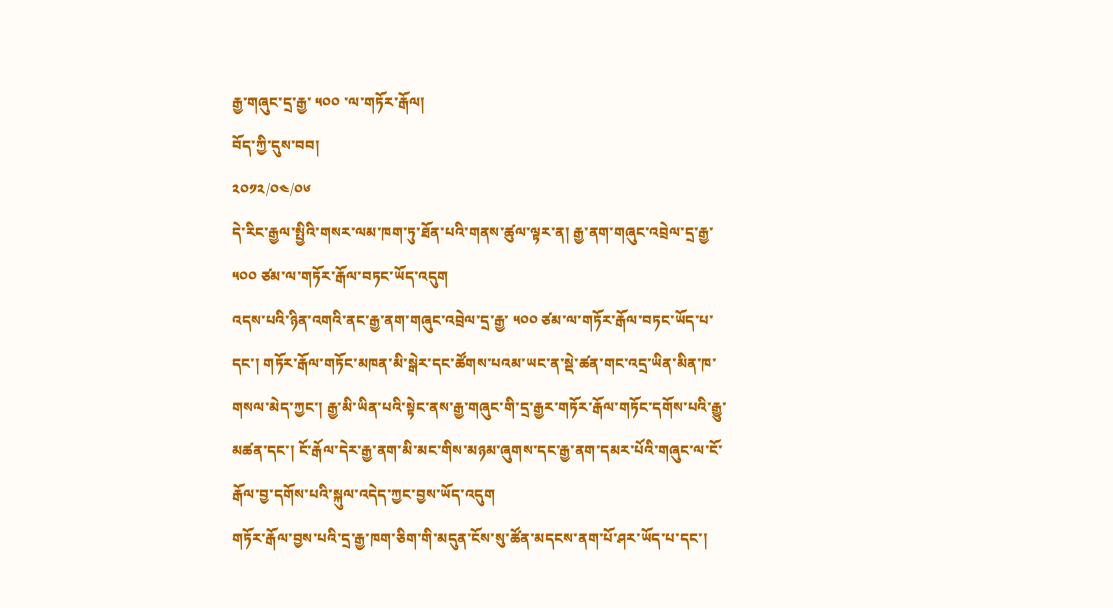རྒྱ་གཞུང་དྲ་རྒྱ་ ༥༠༠ ་ལ་གཏོར་རྒོལ།
བོད་ཀྱི་དུས་བབ།
༢༠༡༢/༠༤/༠༦
དེ་རིང་རྒྱལ་སྤྱིའི་གསར་ལམ་ཁག་ཏུ་ཐོན་པའི་གནས་ཚུལ་ལྟར་ན། རྒྱ་ནག་གཞུང་འབྲེལ་དྲ་རྒྱ་ ༥༠༠ ཙམ་ལ་གཏོར་རྒོལ་བཏང་ཡོད་འདུག
འདས་པའི་ཉིན་འགའི་ནང་རྒྱ་ནག་གཞུང་འབྲེལ་དྲ་རྒྱ་ ༥༠༠ ཙམ་ལ་གཏོར་རྒོལ་བཏང་ཡོད་པ་དང་། གཏོར་རྒོལ་གཏོང་མཁན་མི་སྒེར་དང་ཚོགས་པའམ་ཡང་ན་སྡེ་ཚན་གང་འདྲ་ཡིན་མིན་ཁ་གསལ་མེད་ཀྱང་། རྒྱ་མི་ཡིན་པའི་སྟེང་ནས་རྒྱ་གཞུང་གི་དྲ་རྒྱར་གཏོར་རྒོལ་གཏོང་དགོས་པའི་རྒྱུ་མཚན་དང་། ངོ་རྒོལ་དེར་རྒྱ་ནག་མི་མང་གིས་མཉམ་ཞུགས་དང་རྒྱ་ནག་དམར་པོའི་གཞུང་ལ་ངོ་རྒོལ་བྱ་དགོས་པའི་སྐུལ་འདེད་ཀྱང་བྱས་ཡོད་འདུག
གཏོར་རྒོལ་བྱས་པའི་དྲ་རྒྱ་ཁག་ཅིག་གི་མདུན་ངོས་སུ་ཚོན་མདངས་ནག་པོ་ཤར་ཡོད་པ་དང་།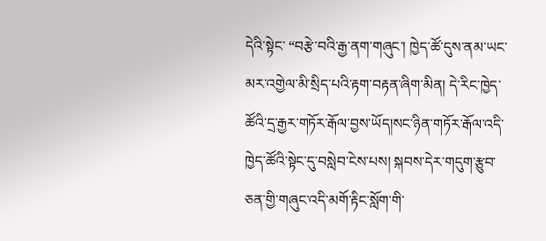དེའི་སྟེང་ “བརྩེ་བའི་རྒྱ་ནག་གཞུང་། ཁྱེད་ཚོ་དུས་ནམ་ཡང་མར་འགྱེལ་མི་སྲིད་པའི་རྟག་བརྟན་ཞིག་མིན། དེ་རིང་ཁྱེད་ཚོའི་དྲ་རྒྱར་གཏོར་རྒོལ་བྱས་ཡོད།སང་ཉིན་གཏོར་རྒོལ་འདི་ཁྱེད་ཚོའི་སྟེང་དུ་བསླེབ་ངེས་པས། སྐབས་དེར་གདུག་རྩུབ་ཅན་གྱི་གཞུང་འདི་མགོ་རྟིང་སློག་གི་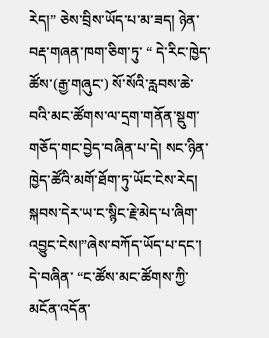རེད།” ཅེས་བྲིས་ཡོད་པ་མ་ཟད། ཉེན་བརྡ་གཞན་ཁག་ཅིག་ཏུ་ “ དེ་རིང་ཁྱེད་ཚོས་(རྒྱ་གཞུང་) སོ་སོའི་རླབས་ཆེ་བའི་མང་ཚོགས་ལ་དྲག་གནོན་སྡུག་གཅོད་གང་བྱེད་བཞིན་པ་དེ། སང་ཉིན་ཁྱེད་ཚོའི་མགོ་ཐོག་ཏུ་ཡོང་ངེས་རེད། སྐབས་དེར་ཡ་ང་སྙིང་རྗེ་མེད་པ་ཞིག་འབྱུང་ངེས།”ཞེས་བཀོད་ཡོད་པ་དང་། དེ་བཞིན་ “ང་ཚོས་མང་ཚོགས་ཀྱི་མངོན་འདོན་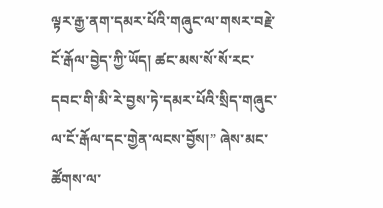ལྟར་རྒྱ་ནག་དམར་པོའི་གཞུང་ལ་གསར་བརྗེ་ངོ་རྒོལ་བྱེད་ཀྱི་ཡོད། ཚང་མས་སོ་སོ་རང་དབང་གི་མི་རེ་བྱས་ཏེ་དམར་པོའི་སྲིད་གཞུང་ལ་ངོ་རྒོལ་དང་གྱེན་ལངས་བྱོས།” ཞེས་མང་ཚོགས་ལ་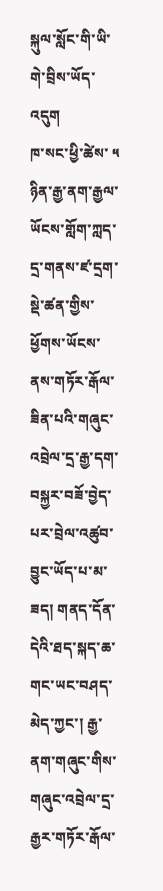སྐུལ་སློང་གི་ཡི་གེ་བྲིས་ཡོད་འདུག
ཁ་སང་ཕྱི་ཚེས་ ༥ ཉིན་རྒྱ་ནག་རྒྱལ་ཡོངས་གློག་ཀླད་དྲ་གནས་ཛ་དྲག་སྡེ་ཚན་གྱིས་ཕྱོགས་ཡོངས་ནས་གཏོར་རྒོལ་ཟིན་པའི་གཞུང་འབྲེལ་དྲ་རྒྱ་དག་བསྐྱར་བཟོ་བྱེད་པར་བྲེལ་འཚུབ་བྱུང་ཡོད་པ་མ་ཟད། གནད་དོན་དེའི་ཐད་སྐད་ཆ་གང་ཡང་བཤད་མེད་ཀྱང་། རྒྱ་ནག་གཞུང་གིས་གཞུང་འབྲེལ་དྲ་རྒྱར་གཏོར་རྒོལ་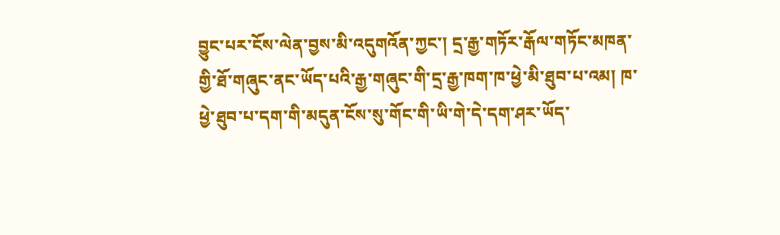བྱུང་པར་ངོས་ལེན་བྱས་མི་འདུགའོན་ཀྱང་། དྲ་རྒྱ་གཏོར་རྒོལ་གཏོང་མཁན་གྱི་ཐོ་གཞུང་ནང་ཡོད་པའི་རྒྱ་གཞུང་གི་དྲ་རྒྱ་ཁག་ཁ་ཕྱེ་མི་ཐུབ་པ་འམ། ཁ་ཕྱེ་ཐུབ་པ་དག་གི་མདུན་ངོས་སུ་གོང་གི་ཡི་གེ་དེ་དག་ཤར་ཡོད་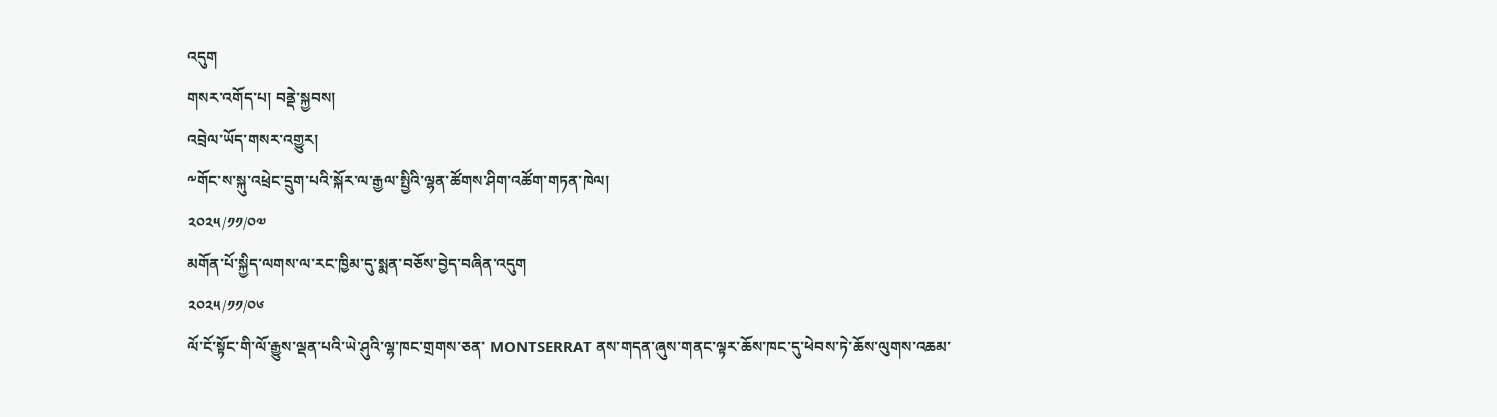འདུག
གསར་འགོད་པ། བནྡེ་སྐྱབས།
འབྲེལ་ཡོད་གསར་འགྱུར།
༸གོང་ས་སྐུ་འཕྲེང་དྲུག་པའི་སྐོར་ལ་རྒྱལ་སྤྱིའི་ལྷན་ཚོགས་ཤིག་འཚོག་གཏན་ཁེལ།
༢༠༢༥/༡༡/༠༧
མགོན་པོ་སྐྱིད་ལགས་ལ་རང་ཁྱིམ་དུ་སྨན་བཅོས་བྱེད་བཞིན་འདུག
༢༠༢༥/༡༡/༠༦
ལོ་ངོ་སྟོང་གི་ལོ་རྒྱུས་ལྡན་པའི་ཡེ་ཤུའི་ལྷ་ཁང་གྲགས་ཅན་ MONTSERRAT ནས་གདན་ཞུས་གནང་ལྟར་ཆོས་ཁང་དུ་ཕེབས་ཏེ་ཆོས་ལུགས་འཆམ་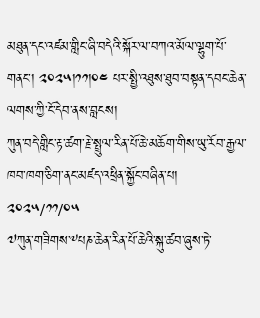མཐུན་དང་འཛམ་གླིང་ཞི་བདེའི་སྐོར་ལ་བཀའ་མོལ་ལྷུག་པོ་གནང་། ༢༠༢༥།༡༡།༠༤ པར་སྤྱི་འཐུས་ཐུབ་བསྟན་དབང་ཆེན་ལགས་ཀྱི་ངོ་དེབ་ནས་བླངས།
ཀུན་བདེ་གླིང་རྟ་ཚག་རྗེ་སྤྲུལ་རིན་པོ་ཆེ་མཆོག་གིས་ཡུ་རོབ་རྒྱལ་ཁབ་ཁག་ཅིག་ནང་མཛད་འཕྲིན་སྐྱོང་བཞིན་པ།
༢༠༢༥/༡༡/༠༥
༧ཀུན་གཟིགས་༸པཎ་ཆེན་རིན་པོ་ཆེའི་སྐུ་ཚབ་ཞུས་ཏེ་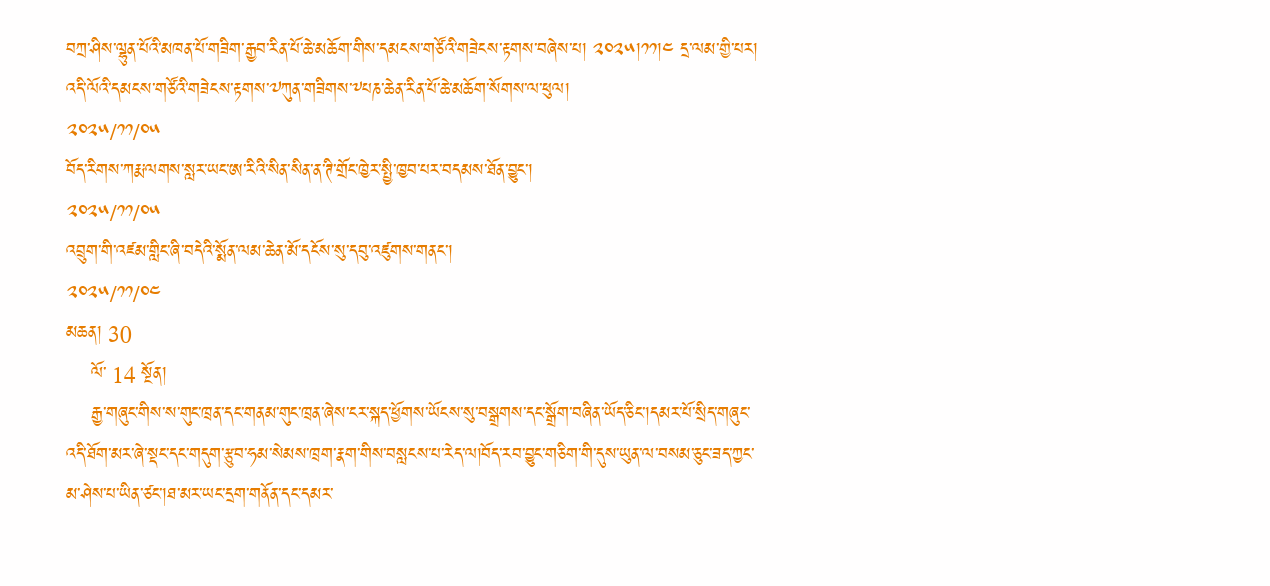བཀྲ་ཤིས་ལྷུན་པོའི་མཁན་པོ་གཟིག་རྒྱབ་རིན་པོ་ཆེ་མཆོག་གིས་དམངས་གཙོའི་གཟེངས་རྟགས་བཞེས་པ། ༢༠༢༥།༡༡།༤ དྲ་ལམ་གྱི་པར།
འདི་ལོའི་དམངས་གཙོའི་གཟེངས་རྟགས་༧ཀུན་གཟིགས་༸པཎ་ཆེན་རིན་པོ་ཆེ་མཆོག་སོགས་ལ་ཕུལ།
༢༠༢༥/༡༡/༠༥
བོད་རིགས་ཀརྨ་ལགས་སླར་ཡང་ཨ་རིའི་སིན་སིན་ན་ཊི་གྲོང་ཁྱེར་སྤྱི་ཁྱབ་པར་བདམས་ཐོན་བྱུང་།
༢༠༢༥/༡༡/༠༥
འབྲུག་གི་འཛམ་གླིང་ཞི་བདེའི་སྨོན་ལམ་ཆེན་མོ་དངོས་སུ་དབུ་འཛུགས་གནང་།
༢༠༢༥/༡༡/༠༤
མཆན། 30
    ལོ་ 14 སྔོན།
    རྒྱ་གཞུང་གིས་ས་གུང་ཁྲན་དང་གནམ་གུང་ཁྲན་ཞེས་ངར་སྐད་ཕྱོགས་ཡོངས་སུ་བསྒྲགས་དང་སྒྲོག་བཞིན་ཡོད་ཅིང་།དམར་པོ་སྲིད་གཞུང་འདི་ཐོག་མར་ཞེ་སྡང་དང་གདུག་རྩུབ་ཧམ་སེམས་ཁྲག་རྣག་གིས་བསླངས་པ་རེད་ལ།བོད་རབ་བྱུང་གཅིག་གི་དུས་ཡུན་ལ་བསམ་ཅུང་ཟད་ཀྱང་མ་ཤེས་པ་ཡིན་ཙང་།ཐ་མར་ཡང་དྲག་གནོན་དང་དམར་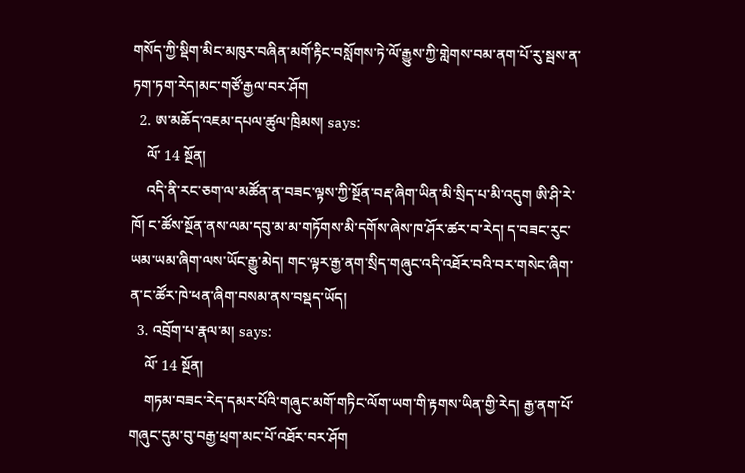གསོད་ཀྱི་སྡིག་མིང་མཁུར་བཞིན་མགོ་རྟིང་བསློགས་ཏེ་ལོ་རྒྱུས་ཀྱི་གླེགས་བམ་ནག་པོ་རུ་སྦས་ན་ཏག་ཏག་རེད།མང་གཙོ་རྒྱལ་བར་ཤོག
  2. ཨ་མཆོད་འཇམ་དཔལ་ཚུལ་ཁྲིམས། says:
    ལོ་ 14 སྔོན།
    འདི་ནི་རང་ཅག་ལ་མཚོན་ན་བཟང་ལྟས་ཀྱི་སྔོན་བརྡ་ཞིག་ཡིན་མི་སྲིད་པ་མི་འདུག ཨི་ཤི་རེ་ཁོ། ང་ཚོས་སྔོན་ནས་ལམ་དབུ་མ་མ་གཏོགས་མི་དགོས་ཞེས་ཁ་ཤོར་ཚར་བ་རེད། ད་བཟང་རུང་ཡམ་ཡམ་ཞིག་ལས་ཡོང་རྒྱུ་མེད། གང་ལྟར་རྒྱ་ནག་སྲིད་གཞུང་འདི་འཐོར་བའི་བར་གསེང་ཞིག་ན་ང་ཚོར་ཁེ་ཕན་ཞིག་བསམ་ནས་བསྡད་ཡོད།
  3. འབྲོག་པ་རྣལ་མ། says:
    ལོ་ 14 སྔོན།
    གཏམ་བཟང་རེད་དམར་པོའི་གཞུང་མགོ་གཏིང་ལོག་ཡག་གི་རྟགས་ཡིན་གྱི་རེད། རྒྱ་ནག་པོ་གཞུང་དུམ་བུ་བརྒྱ་ཕྲག་མང་པོ་འཐོར་བར་ཤོག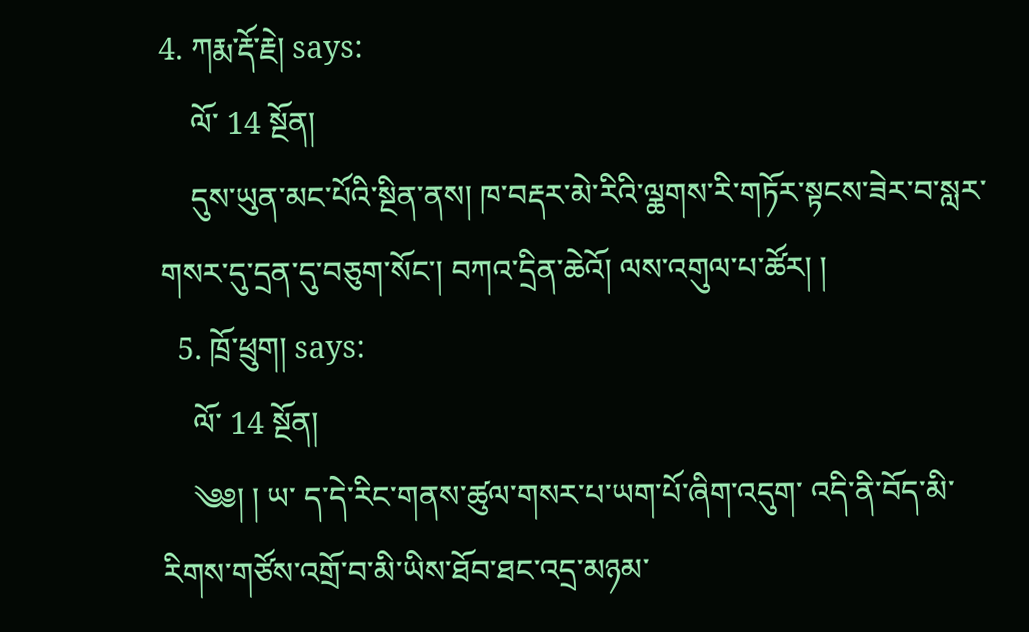4. ཀརྨ་རྡོ་རྗེ། says:
    ལོ་ 14 སྔོན།
    དུས་ཡུན་མང་པོའི་སྔིན་ནས། ཁ་བརྡར་མེ་རིའི་ལྖགས་རི་གཏོར་སྟངས་ཟེར་བ་སླར་གསར་དུ་དྲན་དུ་བཅུག་སོང་། བཀའ་དྲིན་ཆེའོ། ལས་འགུལ་པ་ཚོར། །
  5. ཁྲོ་ཕྲུག། says:
    ལོ་ 14 སྔོན།
    ༄༅། ། ཡ་ ད་དེ་རིང་གནས་ཚུལ་གསར་པ་ཡག་པོ་ཞིག་འདུག་ འདི་ནི་བོད་མི་རིགས་གཙོས་འགྲོ་བ་མི་ཡིས་ཐོབ་ཐང་འདྲ་མཉམ་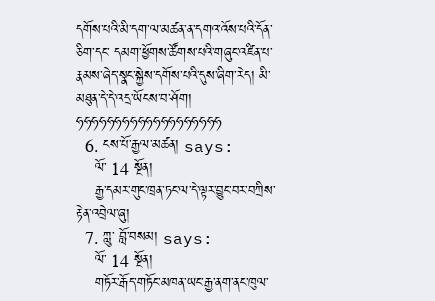དགོས་པའི་མི་དག་ལ་མཚན་ན་དགའ་འོས་པའི་དོན་ཅིག་དང་ དམག་ཕྱོགས་ཚོགས་པའི་གཞུང་འཛིན་པ་རྣམས་ཞེད་སྣང་སྐྱེས་དགོས་པའི་དུས་ཞིག་རེད། མི་མཐུན་དེ་དེ་འདྲ་ཡོངས་བ་ཤོག། ཧཧཧཧཧཧཧཧཧཧཧཧཧཧཧཧཧཧཧ
  6. ངས་པོ་རྒྱལ་མཚན། says:
    ལོ་ 14 སྔོན།
    རྒྱ་དམར་གུང་ཁྲན་ཏང་ལ་དེ་ལྟར་བྱུང་བར་བཀྲིས་རྟེན་འབྲེལ་ཞུ།
  7. ཀླུ་ བློ་བསམ། says:
    ལོ་ 14 སྔོན།
    གཏོར་རྒོད་གཏོང་མཁན་ཡང་རྒྱ་ནག་ནང་ཁུལ་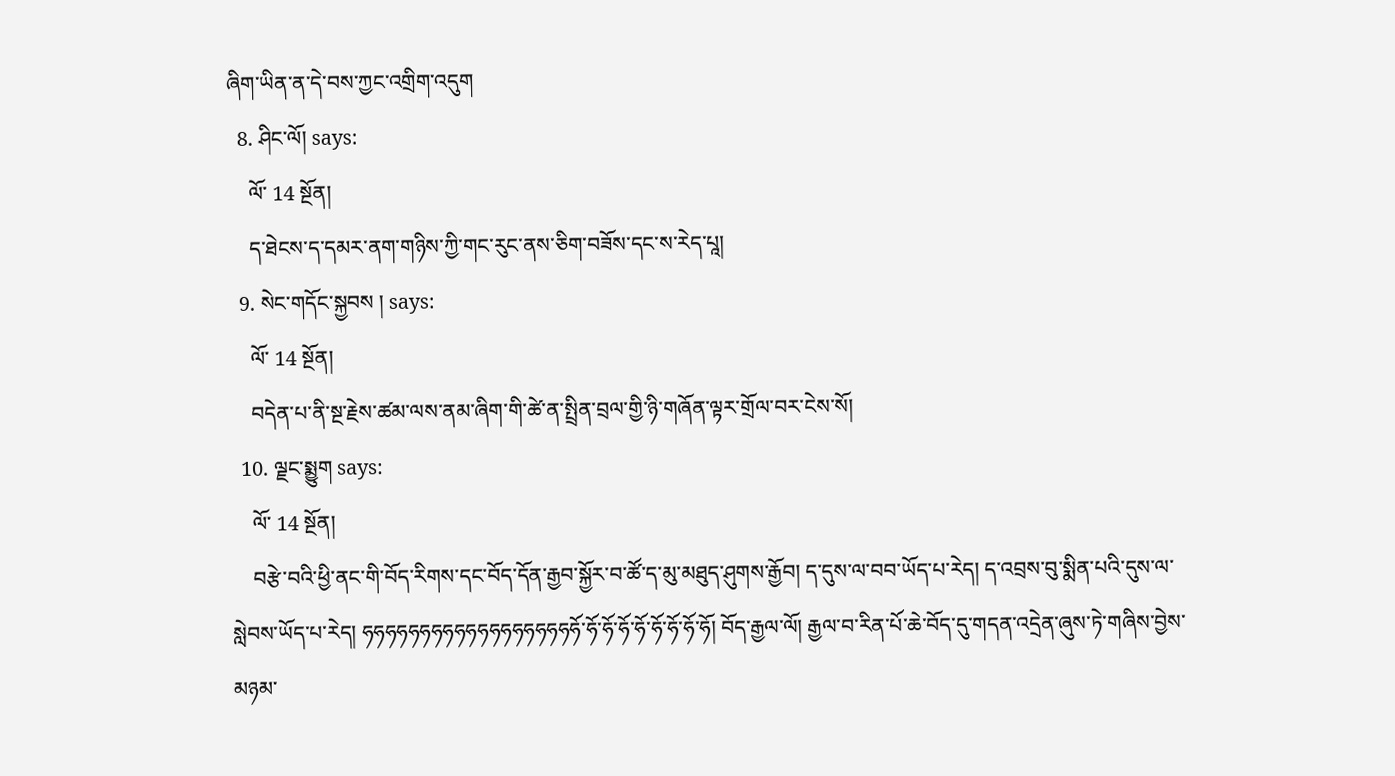ཞིག་ཡིན་ན་དེ་བས་ཀྱང་འགྲིག་འདུག
  8. ཤིང་ལོ། says:
    ལོ་ 14 སྔོན།
    ད་ཐེངས་ད་དམར་ནག་གཉིས་ཀྱི་གང་རུང་ནས་ཅིག་བཟོས་དང་ས་རེད་པཱ།
  9. སེང་གདོང་སྐྱབས ། says:
    ལོ་ 14 སྔོན།
    བདེན་པ་ནི་སྔ་རྗེས་ཚམ་ལས་ནམ་ཞིག་གི་ཚེ་ན་སྤྲིན་བྲལ་གྱི་ཉི་གཞོན་ལྟར་གྲོལ་བར་ངེས་སོ།
  10. ལྗང་སྨྱུག says:
    ལོ་ 14 སྔོན།
    བརྩེ་བའི་ཕྱི་ནང་གི་བོད་རིགས་དང་བོད་དོན་རྒྱབ་སྐྱོར་བ་ཚོ་ད་མུ་མཐུད་ཤུགས་རྒྱོབ། ད་དུས་ལ་བབ་ཡོད་པ་རེད། ད་འབྲས་བུ་སྨིན་པའི་དུས་ལ་སླེབས་ཡོད་པ་རེད། ཧཧཧཧཧཧཧཧཧཧཧཧཧཧཧཧཧཧཧོ་ཧོ་ཧོ་ཧོ་ཧོ་ཧོ་ཧོ་ཧོ་ཧོ། བོད་རྒྱལ་ལོ། རྒྱལ་བ་རིན་པོ་ཆེ་བོད་དུ་གདན་འདྲེན་ཞུས་ཏེ་གཞིས་བྱེས་མཉམ་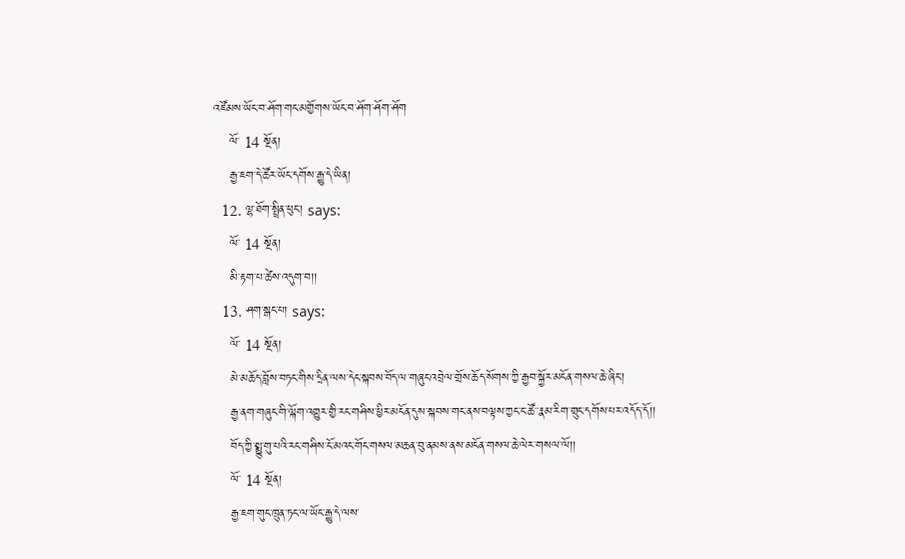འཛོམས་ཡོང་བ་ཤོག་གང་མགྱོགས་ཡོང་བ་ཤོག་ཤོག་ཤོག
    ལོ་ 14 སྔོན།
    རྒྱ་ཇག་དེ་ཚོར་ཡོང་དགོས་རྒྱུ་དེ་ཡིན།
  12. ལྷ་ཐོག་སྤྲིན་ཕུང་། says:
    ལོ་ 14 སྔོན།
    མི་རྟག་པ་ཚེས་འདུག་བ།།
  13. ཤག་སྒང་པ། says:
    ལོ་ 14 སྔོན།
    མེ་མཆོད་བློས་བཏང་གིས་དྲིན་ལས་དེང་སྐབས་བོད་ལ་གཞུང་འབྲེལ་གྲོས་ཆོད་སོགས་ཀྱི་རྒྱབ་སྐྱོར་མངོན་གསལ་ཆེ་ཞིང་།
    རྒྱ་ནག་གཞུང་གི་ལྐོག་འགྱུར་གྱི་རང་གཤིས་ཕྱིར་མངོན་དུས་སྐབས་གང་ནས་བལྟས་ཀྱང་ང་ཚོ་་རྣམ་རིག་གྲུང་དགོས་པར་འདོད་དོ།།
    བོད་ཀྱི་སྨྱུ་གུ་པའི་རང་གཤིས་ངོ་མའང་གོང་གསལ་མཆན་བུ་ནམས་ནས་མངོན་གསལ་ཆེ་ལེར་གསལ་ལོ།།
    ལོ་ 14 སྔོན།
    རྒྱ་ཇག་གུང་ཁྲུན་ཏང་ལ་ཡོང་རྒྱུ་དེ་ལས་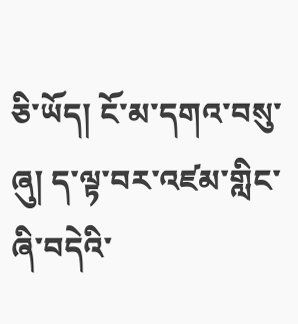ཅི་ཡོད། ངོ་མ་དགའ་བསུ་ཞུ། ད་ལྟ་བར་འཛམ་གླིང་ཞི་བདེའི་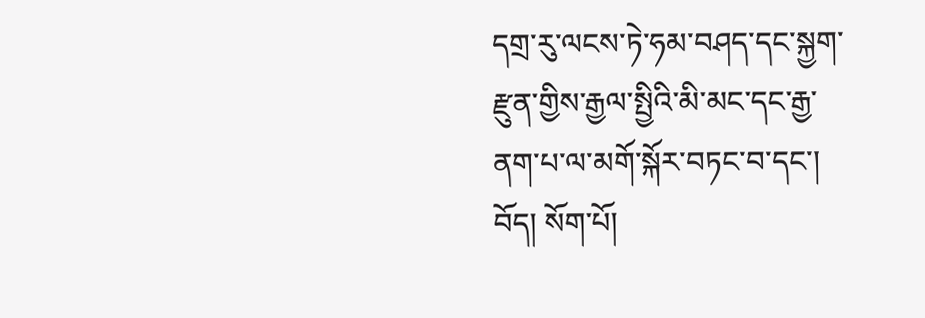དགྲ་རུ་ལངས་ཏེ་ཧམ་བཤད་དང་སྐྱག་རྫུན་གྱིས་རྒྱལ་སྤྱིའི་མི་མང་དང་རྒྱ་ནག་པ་ལ་མགོ་སྐོར་བཏང་བ་དང་། བོད། སོག་པོ།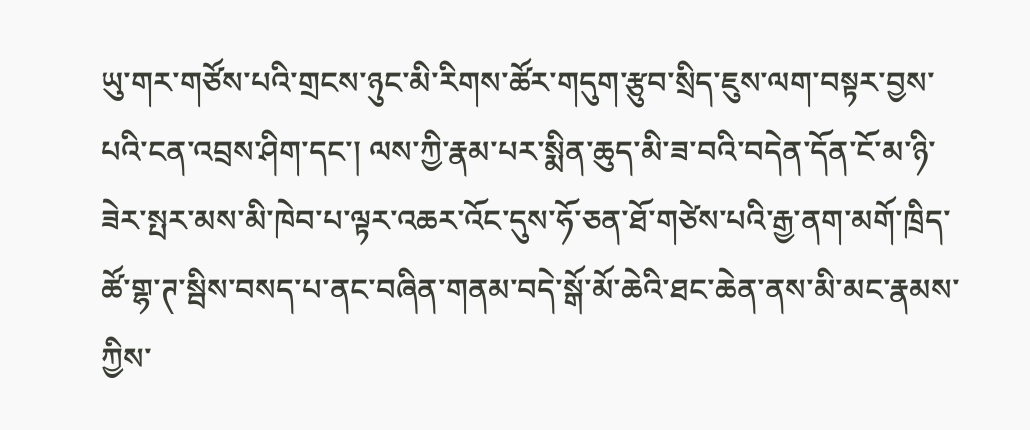ཡུ་གར་གཙོས་པའི་གྲངས་ཉུང་མི་རིགས་ཚོར་གདུག་རྩུབ་སྲིད་ཇུས་ལག་བསྟར་བྱས་པའི་ངན་འབྲས་ཤིག་དང་། ལས་ཀྱི་རྣམ་པར་སྨིན་ཆུད་མི་ཟ་བའི་བདེན་དོན་ངོ་མ་ཉི་ཟེར་སྤར་མས་མི་ཁེབ་པ་ལྟར་འཆར་འོང་དུས་ཧོ་ཅན་ཐོ་གཙེས་པའི་རྒྱ་ནག་མགོ་ཁྲིད་ཚོ་གྷ་ཊ་སྦིས་བསད་པ་ནང་བཞིན་གནམ་བདེ་སྒོ་མོ་ཆེའི་ཐང་ཆེན་ནས་མི་མང་རྣམས་ཀྱིས་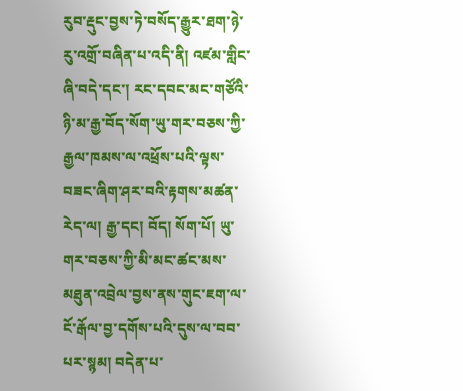རུབ་རྡུང་བྱས་ཏེ་བསོད་རྒྱུར་ཐག་ཉེ་རུ་འགྲོ་བཞིན་པ་འདི་ནི། འཛམ་གླིང་ཞི་བདེ་དང་། རང་དབང་མང་གཙོའི་ཉི་མ་རྒྱ་བོད་སོག་ཡུ་གར་བཅས་ཀྱི་རྒྱལ་ཁམས་ལ་འཕྲོས་པའི་ལྟས་བཟང་ཞིག་ཤར་བའི་རྟགས་མཚན་རེད་ལ། རྒྱ་དང། བོད། སོག་པོ། ཡུ་གར་བཅས་ཀྱི་མི་མང་ཚང་མས་མཐུན་འབྲེལ་བྱས་ནས་གུང་ཇག་ལ་ངོ་རྒོལ་བྱ་དགོས་པའི་དུས་ལ་བབ་པར་སྙམ། བདེན་པ་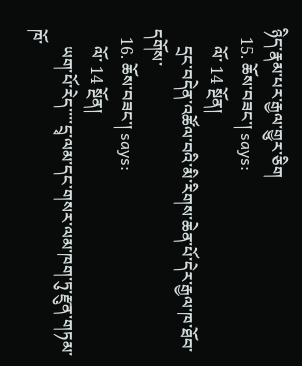ཉིད་རྣམ་པར་རྒྱལ་གྱུར་ཅིག
  15. ཆོས་བཟང་། says:
    ལོ་ 14 སྔོན།
    དྲང་བདེན་འཚོལ་བའི་མི་རིགས་ཆེན་པོ་དེར་རྒྱལ་ཁ་ཐོབ་དགོས་
  16. ཆོས་བཟང་། says:
    ལོ་ 14 སྔོན།
    ཡག་པོ་རེད་་་་དྲྭ་ལམ་དང་གསར་ལམ་ཁག་ཏུ་རྫུན་གཏམ་ཁོ་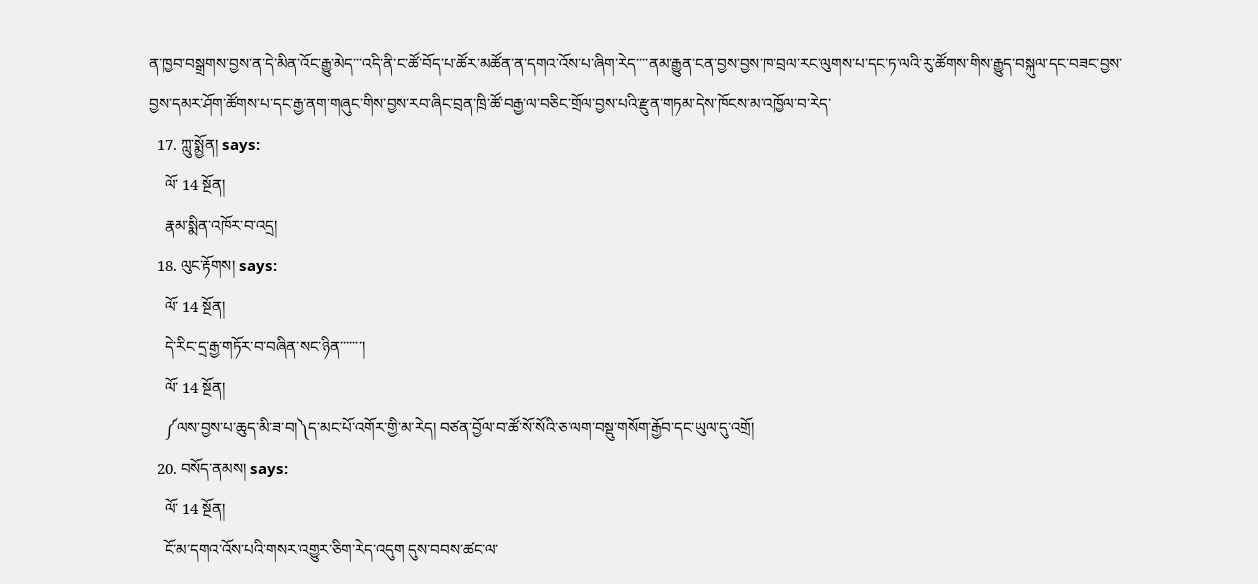ན་ཁྱབ་བསྒྲགས་བྱས་ན་དེ་མིན་འོང་རྒྱུ་མེད་་་འདི་ནི་ང་ཚོ་བོད་པ་ཚོར་མཚོན་ན་དགའ་འོས་པ་ཞིག་རེད་་་་ནམ་རྒྱུན་ངན་བྱས་བྱས་ཁ་བྲལ་རང་ལུགས་པ་དང་ཏ་ལའི་རུ་ཚོགས་གིས་རྒྱུད་བསྐུལ་དང་བཟང་བྱས་བྱས་དམར་ཤོག་ཚོགས་པ་དང་རྒྱ་ནག་གཞུང་གིས་བྱས་རབ་ཞིང་བྲན་ཁྲི་ཚོ་བརྒྱ་ལ་བཅིང་གྲོལ་བྱས་པའི་རྫུན་གཏམ་དེས་ཁོངས་མ་འཁྱོལ་བ་རེད་
  17. ཀླུ་སྨྱོན། says:
    ལོ་ 14 སྔོན།
    རྣམ་སྨིན་འཁོར་བ་འདྲ།
  18. ལུང་རྟོགས། says:
    ལོ་ 14 སྔོན།
    དེ་རིང་དྲ་རྒྱ་གཏོར་བ་བཞིན་སང་ཉིན་་་་་་་།
    ལོ་ 14 སྔོན།
    ༼ལས་བྱས་པ་ཆུད་མི་ཟ་བ།༽ད་མང་པོ་འགོར་གྱི་མ་རེད། བཙན་བྱོལ་བ་ཚོ་སོ་སོའི་ཅ་ལག་བསྡུ་གསོག་རྒྱོབ་དང་ཡུལ་དུ་འགྲོ།
  20. བསོད་ནམས། says:
    ལོ་ 14 སྔོན།
    ངོ་མ་དགའ་འོས་པའི་གསར་འགྱུར་ཅིག་རེད་འདུག དུས་བབས་ཚང་ལ་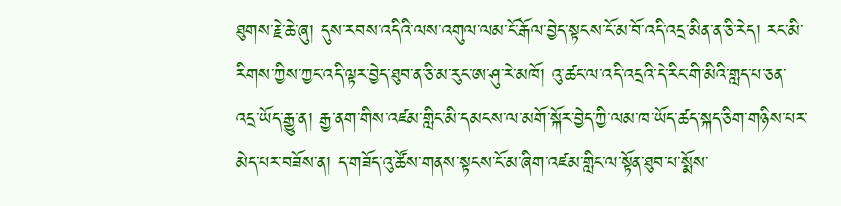ཐུགས་རྗེ་ཆེ་ཞུ། དུས་རབས་འདིའི་ལས་འགུལ་ལམ་ངོ་རྒོལ་བྱེད་སྟངས་ངོ་མ་བོ་འདི་འདྲ་མིན་ན་ཅི་རེད། རང་མི་རིགས་ཀྱིས་ཀྱང་འདི་ལྟར་བྱེད་ཐུབ་ན་ཅི་མ་རུང་ཨ་ཤུ་རེ་མཁོ། འུ་ཚང་ལ་འདི་འདྲའི་དེ་རིང་གི་མིའི་གླད་པ་ཅན་འདྲ་ཡོད་རྒྱུ་ན། རྒྱ་ནག་གིས་འཛམ་གླིང་མི་དམངས་ལ་མགོ་སྐོར་བྱེད་ཀྱི་ལམ་ཁ་ཡོད་ཚད་སྐད་ཅིག་གཉིས་པར་མེད་པར་བཟོས་ན། ད་གཟོད་འུ་ཚོས་གནས་སྟངས་ངོ་མ་ཞིག་འཛམ་གླིང་ལ་སྟོན་ཐུབ་པ་སྨོས་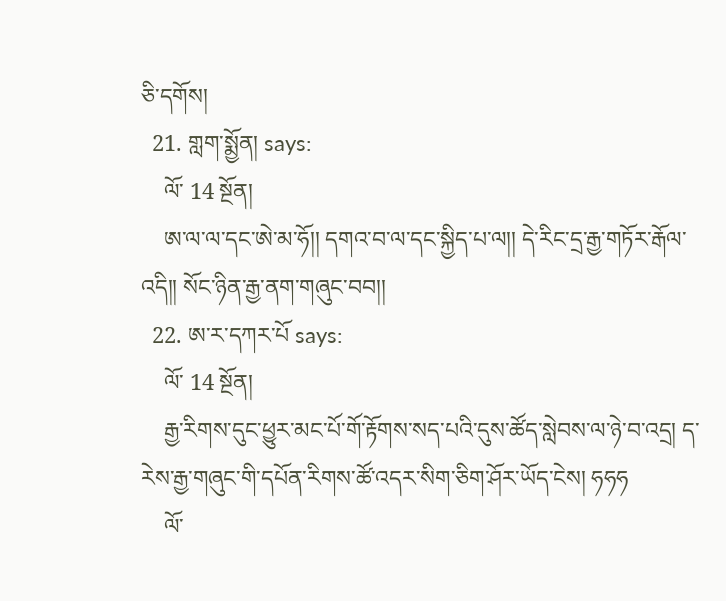ཅི་དགོས།
  21. གླག་སྨྱོན། says:
    ལོ་ 14 སྔོན།
    ཨ་ལ་ལ་དང་ཨེ་མ་ཧོ།། དགའ་བ་ལ་དང་སྐྱིད་པ་ལ།། དེ་རིང་དྲ་རྒྱ་གཏོར་རྒོལ་འདི།། སོང་ཉིན་རྒྱ་ནག་གཞུང་བབ།།
  22. ཨ་ར་དཀར་པོ says:
    ལོ་ 14 སྔོན།
    རྒྱ་རིགས་དུང་ཕྱུར་མང་པོ་གོ་རྟོགས་སད་པའི་དུས་ཚོད་སླེབས་ལ་ཉེ་བ་འདྲ། ད་རེས་རྒྱ་གཞུང་གི་དཔོན་རིགས་ཚོ་འདར་སིག་ཅིག་ཤོར་ཡོད་ངེས། ཧཧཧ
    ལོ་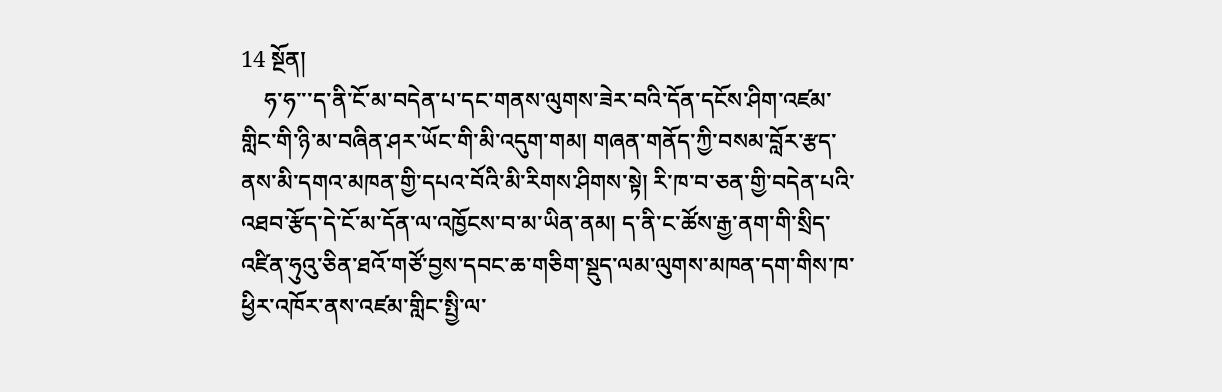14 སྔོན།
    ཧ་ཧ་་་ད་ནི་ངོ་མ་བདེན་པ་དང་གནས་ལུགས་ཟེར་བའི་དོན་དངོས་ཤིག་འཛམ་གླིང་གི་ཉི་མ་བཞིན་ཤར་ཡོང་གི་མི་འདུག་གམ། གཞན་གནོད་ཀྱི་བསམ་བློར་རྩད་ནས་མི་དགའ་མཁན་གྱི་དཔའ་བོའི་མི་རིགས་ཤིགས་སྟེ། རི་ཁ་བ་ཅན་གྱི་བདེན་པའི་འཐབ་རྩོད་དེ་ངོ་མ་དོན་ལ་འཁྱོངས་བ་མ་ཡིན་ནམ། ད་ནི་ང་ཚོས་རྒྱ་ནག་གི་སྲིད་འཛིན་ཧུའུ་ཅིན་ཐའོ་གཙོ་བྱས་དབང་ཆ་གཅིག་སྡུད་ལམ་ལུགས་མཁན་དག་གིས་ཁ་ཕྱིར་འཁོར་ནས་འཛམ་གླིང་སྤྱི་ལ་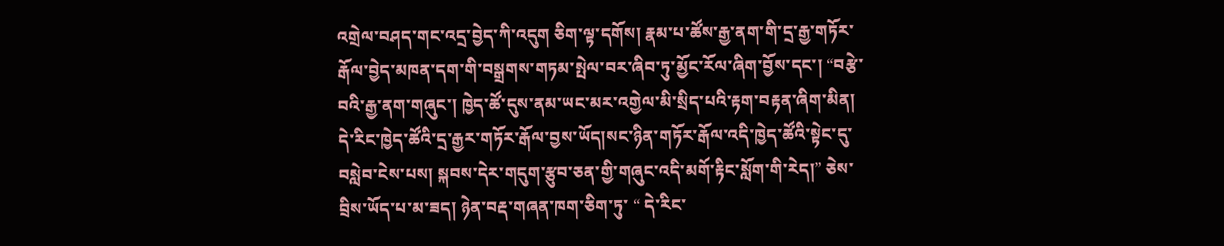འགྲེལ་བཤད་གང་འདྲ་བྱེད་ཀི་འདུག ཅིག་ལྟ་དགོས། རྣམ་པ་ཚོས་རྒྱ་ནག་གི་དྲ་རྒྱ་གཏོར་རྒོལ་བྱེད་མཁན་དག་གི་བསྒྲགས་གཏམ་སྤེལ་བར་ཞིབ་ཏུ་མྱོང་རོལ་ཞིག་བྱོས་དང་། “བརྩེ་བའི་རྒྱ་ནག་གཞུང་། ཁྱེད་ཚོ་དུས་ནམ་ཡང་མར་འགྱེལ་མི་སྲིད་པའི་རྟག་བརྟན་ཞིག་མིན། དེ་རིང་ཁྱེད་ཚོའི་དྲ་རྒྱར་གཏོར་རྒོལ་བྱས་ཡོད།སང་ཉིན་གཏོར་རྒོལ་འདི་ཁྱེད་ཚོའི་སྟེང་དུ་བསླེབ་ངེས་པས། སྐབས་དེར་གདུག་རྩུབ་ཅན་གྱི་གཞུང་འདི་མགོ་རྟིང་སློག་གི་རེད།” ཅེས་བྲིས་ཡོད་པ་མ་ཟད། ཉེན་བརྡ་གཞན་ཁག་ཅིག་ཏུ་ “ དེ་རིང་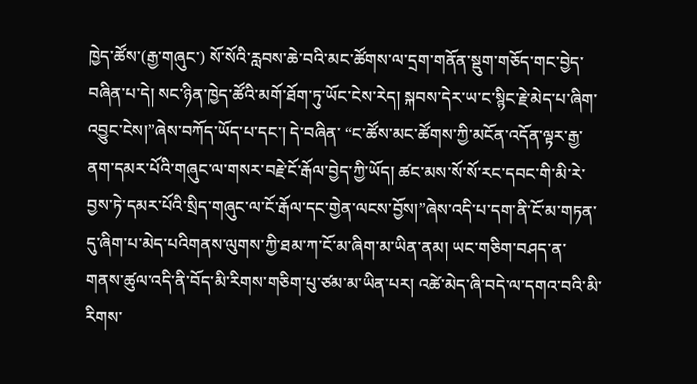ཁྱེད་ཚོས་(རྒྱ་གཞུང་) སོ་སོའི་རླབས་ཆེ་བའི་མང་ཚོགས་ལ་དྲག་གནོན་སྡུག་གཅོད་གང་བྱེད་བཞིན་པ་དེ། སང་ཉིན་ཁྱེད་ཚོའི་མགོ་ཐོག་ཏུ་ཡོང་ངེས་རེད། སྐབས་དེར་ཡ་ང་སྙིང་རྗེ་མེད་པ་ཞིག་འབྱུང་ངེས།”ཞེས་བཀོད་ཡོད་པ་དང་། དེ་བཞིན་ “ང་ཚོས་མང་ཚོགས་ཀྱི་མངོན་འདོན་ལྟར་རྒྱ་ནག་དམར་པོའི་གཞུང་ལ་གསར་བརྗེ་ངོ་རྒོལ་བྱེད་ཀྱི་ཡོད། ཚང་མས་སོ་སོ་རང་དབང་གི་མི་རེ་བྱས་ཏེ་དམར་པོའི་སྲིད་གཞུང་ལ་ངོ་རྒོལ་དང་གྱེན་ལངས་བྱོས།”ཞེས་འདི་པ་དག་ནི་ངོ་མ་གཏན་དུ་ཞིག་པ་མེད་པའིགནས་ལུགས་ཀྱི་ཐམ་ཀ་ངོ་མ་ཞིག་མ་ཡིན་ནམ། ཡང་གཅིག་བཤད་ན་གནས་ཚུལ་འདི་ནི་བོད་མི་རིགས་གཅིག་པུ་ཙམ་མ་ཡིན་པར། འཚེ་མེད་ཞི་བདེ་ལ་དགའ་བའི་མི་རིགས་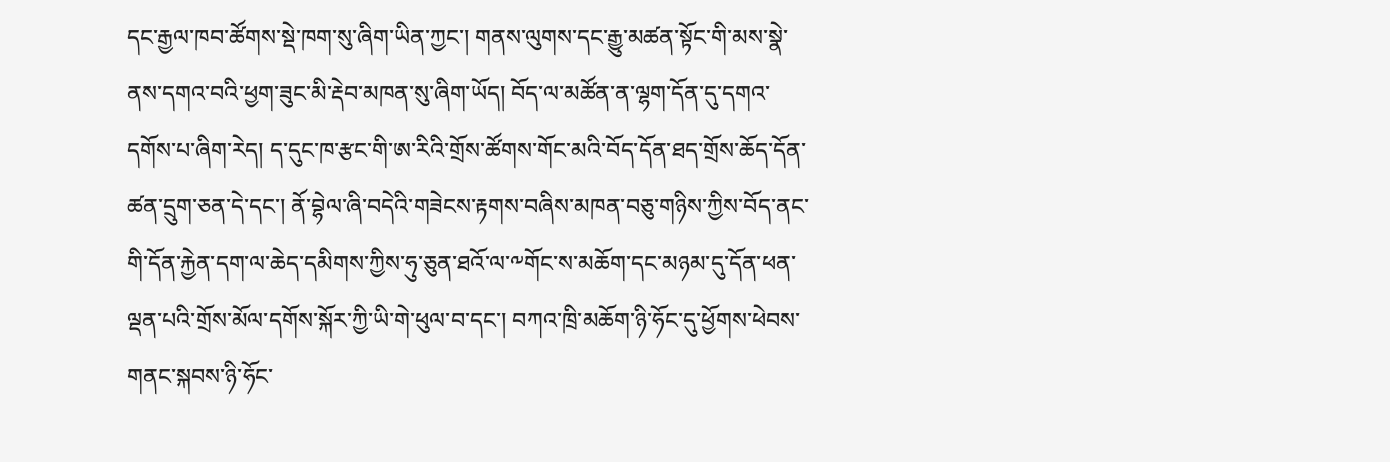དང་རྒྱལ་ཁབ་ཚོགས་སྡེ་ཁག་སུ་ཞིག་ཡིན་ཀྱང་། གནས་ལུགས་དང་རྒྱུ་མཚན་སྟོང་གི་མས་སྣེ་ནས་དགའ་བའི་ཕྱག་ཟུང་མི་རྡེབ་མཁན་སུ་ཞིག་ཡོད། བོད་ལ་མཚོན་ན་ལྷག་དོན་དུ་དགའ་དགོས་པ་ཞིག་རེད། ད་དུང་ཁ་རྩང་གི་ཨ་རིའི་གྲོས་ཚོགས་གོང་མའི་བོད་དོན་ཐད་གྲོས་ཆོད་དོན་ཚན་དྲུག་ཅན་དེ་དང་། ནོ་བྷེལ་ཞི་བདེའི་གཟེངས་རྟགས་བཞིས་མཁན་བཅུ་གཉིས་ཀྱིས་བོད་ནང་གི་དོན་རྐྱེན་དག་ལ་ཆེད་དམིགས་ཀྱིས་ཧུ་ཅུན་ཐའོ་ལ་༸གོང་ས་མཆོག་དང་མཉམ་དུ་དོན་ཕན་ལྡན་པའི་གྲོས་མོལ་དགོས་སྐོར་ཀྱི་ཡི་གེ་ཕུལ་བ་དང་། བཀའ་ཁྲི་མཆོག་ཉི་ཧོང་དུ་ཕྱོགས་ཕེབས་གནང་སྐབས་ཉི་ཧོང་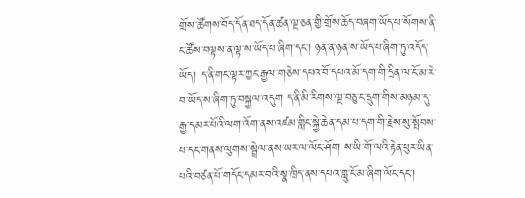གྲོས་ཚོགས་བོད་དོན་ཐད་དོན་ཚན་ལྔ་ཅན་གྱི་གྲོས་ཆོད་བཞག་ཡོད་པ་སོགས་ནི་ང་ཚོས་བལྟས་ན་ལྟ་ས་ཡོད་པ་ཞིག་དང་། ཉན་ན་ཉན་ས་ཡོད་པ་ཞིག་ཏུ་འདོད་ཡོད། ད་ནི་གང་ལྟར་ཀྱང་རྒྱལ་གཅེས་དཔའ་བོ་དཔའ་མོ་དག་གི་དྲིན་ལ་ངོ་མ་རེ་བ་ཡོད་ས་ཞིག་ཏུ་བསྐྱལ་འདུག ད་ནི་མི་རིགས་ལྔ་བཅུ་ང་དྲུག་གིས་མཉམ་དུ་རྒྱ་དམར་པོའི་ལག་འོག་ནས་འཛམ་གླིང་སྐྱེ་ཆེན་དམ་པ་དག་གི་རྗེས་སུ་སྤོབས་པ་དང་གནས་ལུགས་སྦྲེལ་ནས་ཡར་ལ་ལོང་ཤོག ས་ཡི་གོ་ལའི་རྟེན་ཕུར་ཡིན་པའི་བཙན་པོ་གདོང་དམར་བའི་སྣ་ཁྲིད་ནས་དཔའ་གླུ་ངོ་མ་ཞིག་ལོང་དང་།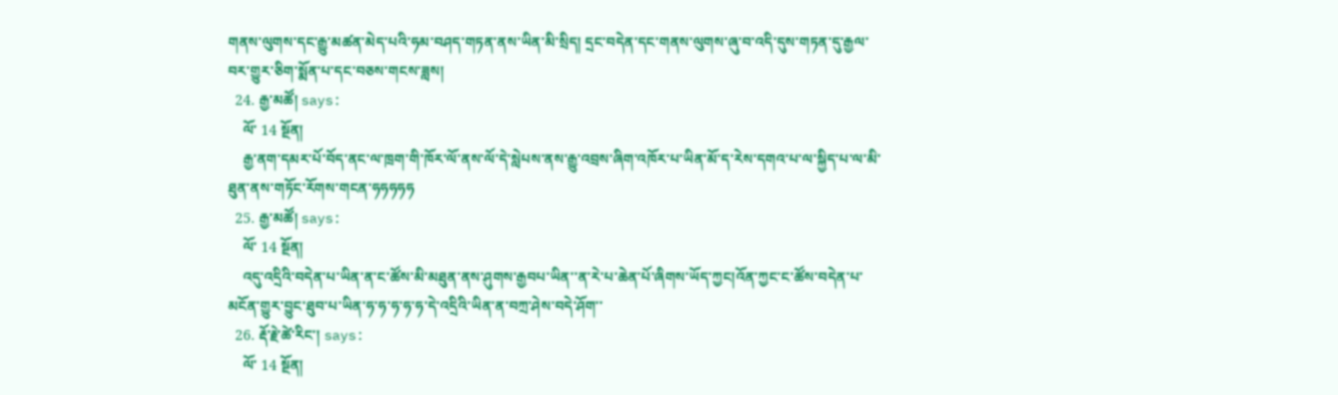གནས་ལུགས་དང་རྒྱུ་མཚན་མེད་པའི་ཧམ་བཤད་གཏན་ནས་ཡིན་མི་སྲིད། དྲང་བདེན་དང་གནས་ལུགས་ཞུ་བ་འདི་དུས་གཏན་དུ་རྒྱལ་བར་གྱུར་ཅིག་སྨོན་པ་དང་བཅས་གངས་ཟླས།
  24. རྒྱ་མཚོ། says:
    ལོ་ 14 སྔོན།
    རྒྱ་ནག་དམར་པོ་བོད་ནང་ལ་ཁྲག་གི་ཁོར་ལོ་ནས་ལོ་དེ་སླེཔས་ནས་རྒྱུ་འབྲས་ཞིག་འཁོར་པ་ཡིན་མོ་ད་རེས་དགའ་པ་ལ་སྐྱིད་པ་ལ་མི་ཐུན་ནས་གཏོང་རོགས་གངན་ཧཧཧཧཧ
  25. རྒྱ་མཚོ། says:
    ལོ་ 14 སྔོན།
    འདུ་འདྲིའི་བདེན་པ་ཡིན་ན་ང་ཚོས་མི་མཐུན་ནས་ཤུགས་རྒྱབཔ་ཡིན་་ན་རེ་པ་ཆེན་པོ་ཞིགས་ཡོད་ཀྱང།འོན་ཀྱང་ང་ཚོས་བདེན་པ་མངོན་གྱུར་བྱུང་ཐུབ་པ་ཡིན་ཧ་ཧ་ཧ་ཧ་ཧ་དེ་འདྲིའི་ཡིན་ན་བཀྲ་ཤེས་བདེ་ཤོག་་
  26. རྡོ་རྗེ་ཚེ་རིང་། says:
    ལོ་ 14 སྔོན།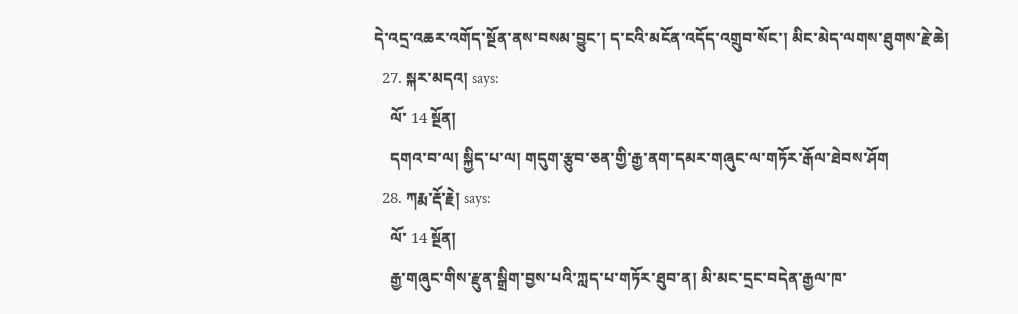དེ་འདྲ་འཆར་འགོད་སྔོན་ནས་བསམ་བྱུང་། ད་ངའི་མངོན་འདོད་འགྲུབ་སོང་། མིང་མེད་ལགས་ཐུགས་རྗེ་ཆེ།
  27. སྐར་མདའ། says:
    ལོ་ 14 སྔོན།
    དགའ་བ་ལ། སྐྱིད་པ་ལ། གདུག་རྩུབ་ཅན་གྱི་རྒྱ་ནག་དམར་གཞུང་ལ་གཏོར་རྒོལ་ཐེབས་ཤོག
  28. ཀརྨ་རྡོ་རྗེ། says:
    ལོ་ 14 སྔོན།
    རྒྱ་གཞུང་གིས་རྫུན་སྒྲིག་བྱས་པའི་ཀླད་པ་གཏོར་ཐུབ་ན། མི་མང་དྲང་བདེན་རྒྱལ་ཁ་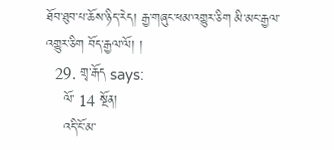ཐོབ་ཐུབ་པ་ཆོས་ཉིད་རེད། རྒྱ་གཞུང་ཕམ་འགྱུར་ཅིག མི་མང་རྒྱལ་འགྱུར་ཅིག བོད་རྒྱལ་ལོ། །
  29. གྲྭ་རྒོད says:
    ལོ་ 14 སྔོན།
    འདི་ངོ་མ་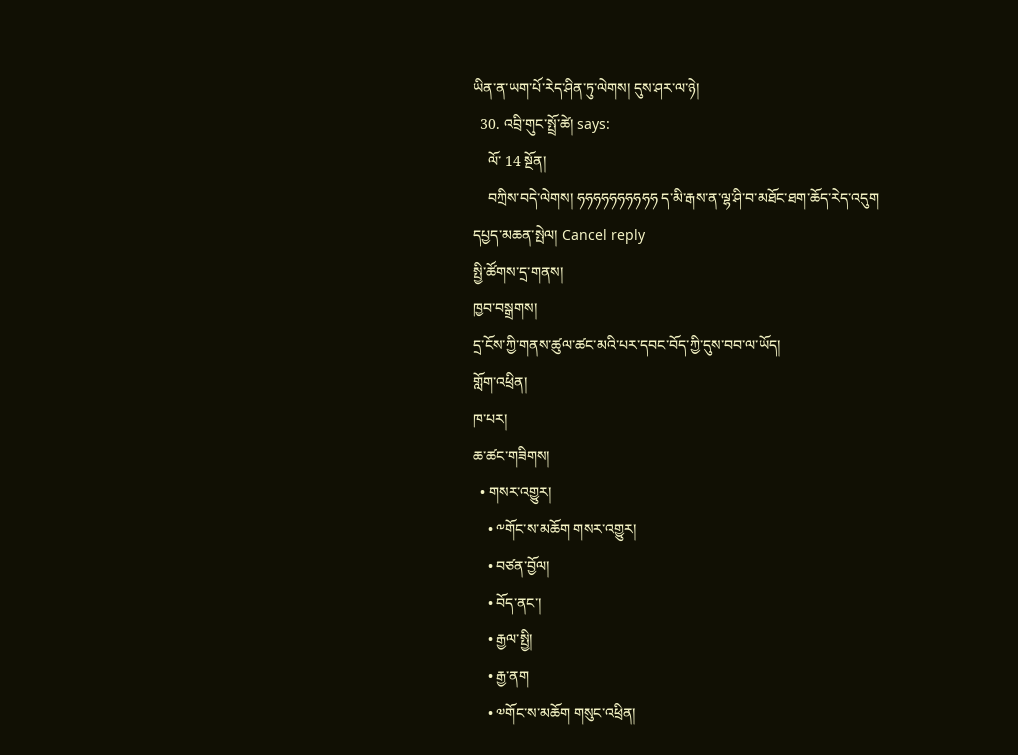ཡིན་ན་ཡག་པོ་རེད་ཤིན་ཏུ་ལེགས། དུས་ཤར་ལ་ཉེ།
  30. འབྲི་གུང་སྤྲོ་ཚེ། says:
    ལོ་ 14 སྔོན།
    བཀྲིས་བདེ་ལེགས། ཧཧཧཧཧཧཧཧཧཧ ད་མི་རྒས་ན་ལྷ་ཤི་བ་མཐོང་ཐག་ཆོད་རེད་འདུག
དཔྱད་མཆན་སྤེལ། Cancel reply
སྤྱི་ཚོགས་དྲ་གནས།
ཁྱབ་བསྒྲགས།
དྲ་ངོས་ཀྱི་གནས་ཚུལ་ཚང་མའི་པར་དབང་བོད་ཀྱི་དུས་བབ་ལ་ཡོད།
གློག་འཕྲིན།
ཁ་པར།
ཆ་ཚང་གཟིགས།
  • གསར་འགྱུར།
    • ༸གོང་ས་མཆོག གསར་འགྱུར།
    • བཙན་བྱོལ།
    • བོད་ནང་།
    • རྒྱལ་སྤྱི།
    • རྒྱ་ནག
    • ༧གོང་ས་མཆོག གསུང་འཕྲིན།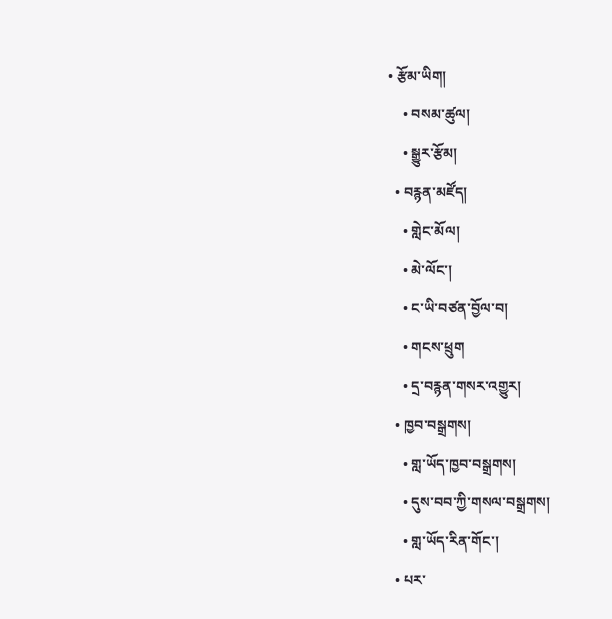• རྩོམ་ཡིག།
    • བསམ་ཚུལ།
    • སྒྱུར་རྩོམ།
  • བརྙན་མཛོད།
    • གླེང་མོལ།
    • མེ་ལོང་།
    • ང་ཡི་བཙན་བྱོལ་བ།
    • གངས་ཕྲུག
    • དྲ་བརྙན་གསར་འགྱུར།
  • ཁྱབ་བསྒྲགས།
    • གླ་ཡོད་ཁྱབ་བསྒྲགས།
    • དུས་བབ་ཀྱི་གསལ་བསྒྲགས།
    • གླ་ཡོད་རིན་གོང་།
  • པར་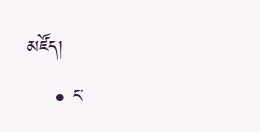མཛོད།
    • ང་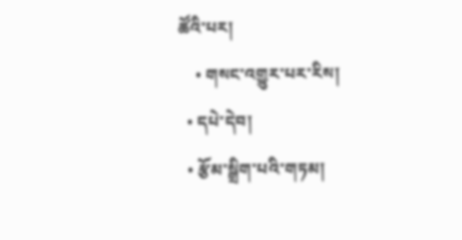ཚོའི་པར།
    • གསང་འགྱུར་པར་རིས།
  • དཔེ་དེབ།
  • རྩོམ་སྒྲིག་པའི་གཏམ།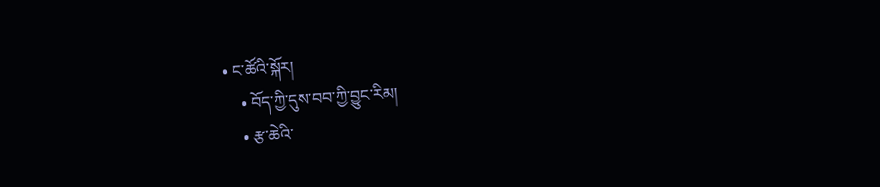• ང་ཚོའི་སྐོར།
    • བོད་ཀྱི་དུས་བབ་ཀྱི་བྱུང་རིམ།
    • རྩ་ཆེའི་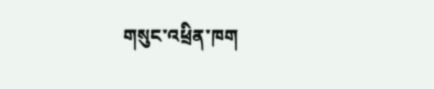གསུང་འཕྲིན་ཁག